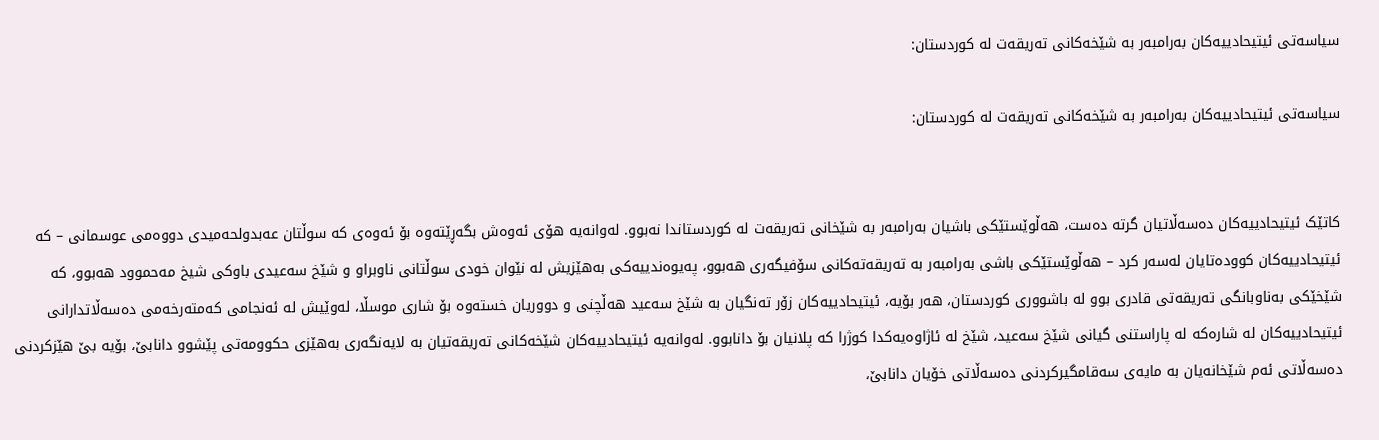سیاسەتی ئیتیحادییەکان بەرامبەر بە شێخەکانی تەریقەت لە کوردستان:

سیاسەتی ئیتیحادییەکان بەرامبەر بە شێخەکانی تەریقەت لە کوردستان:


کاتێک ئیتیحادییەکان دەسەڵاتیان گرتە دەست، هەڵوێستێکی باشیان بەرامبەر بە شێخانی تەریقەت لە کوردستاندا نەبوو. لەوانەیە هۆی ئەوەش بگەڕێتەوە بۆ ئەوەی کە سوڵتان عەبدولحەمیدی دووەمی عوسمانی – کە ئیتیحادییەکان کوودەتایان لەسەر کرد – هەڵوێستێکی باشی بەرامبەر بە تەریقەتەکانی سۆفیگەری هەبوو، پەیوەندییەکی بەهێزیش لە نێوان خودی سوڵتانی ناوبراو و شێخ سەعیدی باوکی شیخ مەحموود هەبوو، کە شێخێکی بەناوبانگی تەریقەتی قادری بوو لە باشووری کوردستان، هەر بۆیە، ئیتیحادییەکان زۆر تەنگیان بە شێخ سەعید هەڵچنی و دووریان خستەوە بۆ شاری موسڵا، لەوێیش لە ئەنجامی کەمتەرخەمی دەسەڵاتدارانی ئیتیحادییەکان لە شارەکە لە پاراستنی گیانی شێخ سەعید، شێخ لە ئاژاوەیەکدا کوژرا کە پلانیان بۆ دانابوو. لەوانەیە ئیتیحادییەکان شێخەکانی تەریقەتیان بە لایەنگەری بەهێزی حکوومەتی پێشوو دانابێ، بۆیە بێ هێزکردنی دەسەڵاتی ئەم شێخانەیان بە مایەی سەقامگیرکردنی دەسەڵاتی خۆیان دانابێ،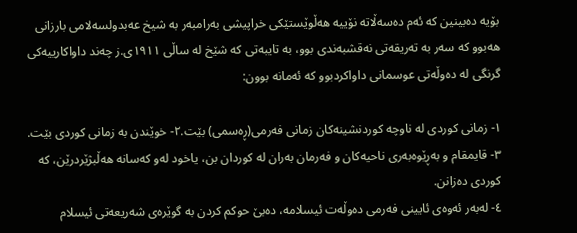بۆیە دەبینین کە ئەم دەسەڵاتە نۆییە هەڵوێستێکی خراپیشی بەرامبەر بە شیخ عەبدولسەلامی بارزانی هەبوو کە سەر بە تەریقەتی نەقشبەندی بوو، بە تایبەتی کە شێخ لە ساڵی ١٩١١ی.ز چەند داواکارییەکی گرنگی لە دەوڵەتی عوسمانی داواکردبوو کە ئەمانە بوون:

١- زمانی کوردی لە ناوچە کوردنشینەکان زمانی فەرمی(ڕەسمی) بێت.٢- خوێندن بە زمانی کوردی بێت.
٣- قایمقام و بەڕێوەبەری ناحیەکان و فەرمان بەران لە کوردان بن، یاخود لەو کەسانە هەڵبژێردرێن، کە کوردی دەزانن.
٤- لەبەر ئەوەی ئایینی فەرمی دەوڵەت ئیسلامە، دەبێ حوکم کردن بە گوێرەی شەریعەتی ئیسلام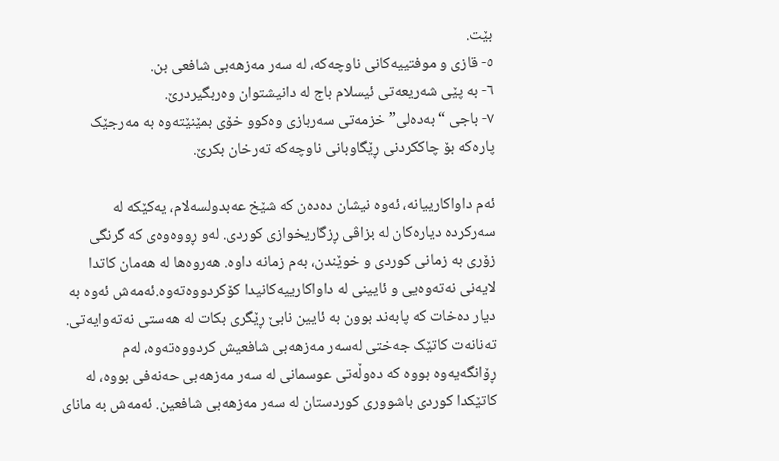بێت.
٥- قازی و موفتییەکانی ناوچەکە، لە سەر مەزهەبی شافعی بن.
٦- بە پێی شەریعەتی ئیسلام باج لە دانیشتوان وەربگیردرێ.
٧- باجی “بەدەلی” خزمەتی سەربازی وەکوو خۆی بمێنێتەوە بە مەرجێک پارەکە بۆ چاککردنی ڕێگاوبانی ناوچەکە تەرخان بکرێ.

ئەم داواکارییانە، ئەوە نیشان دەدەن کە شێخ عەبدولسەلام، یەکێکە لە سەرکردە دیارەکان لە بزاڤی ڕزگاریخوازی کوردی. لەو ڕووەوەی کە گرنگی زۆری بە زمانی کوردی و خوێندن، بەم زمانە داوە. هەروەها لە هەمان کاتدا لایەنی نەتەوەیی و ئایینی لە داواکارییەکانیدا کۆکردووەتەوە.ئەمەش ئەوە بە دیار دەخات کە پابەند بوون بە ئایین نابێ ڕێگری بکات لە هەستی نەتەوایەتی. تەنانەت کاتێک جەختی لەسەر مەزهەبی شافعیش کردووەتەوە، لەم ڕۆانگەیەوە بووە کە دەوڵەتی عوسمانی لە سەر مەزهەبی حەنەفی بووە، لە کاتێکدا کوردی باشووری کوردستان لە سەر مەزهەبی شافعین. ئەمەش بە مانای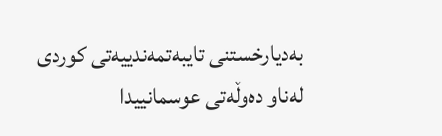بەدیارخستنی تایبەتمەندییەتی کوردی لەناو دەوڵەتی عوسمانییدا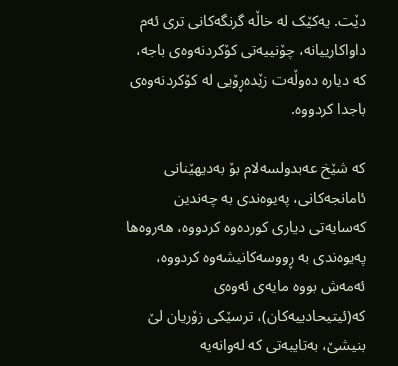دێت. یەکێک لە خاڵە گرنگەکانی تری ئەم داواکارییانە، چۆنییەتی کۆکردنەوەی باجە، کە دیارە دەوڵەت زێدەڕۆیی لە کۆکردنەوەی باجدا کردووە.

کە شێخ عەبدولسەلام بۆ بەدیهێنانی ئامانجەکانی، پەیوەندی بە چەندین کەسایەتی دیاری کوردەوە کردووە، هەروەها پەیوەندی بە ڕووسەکانیشەوە کردووە، ئەمەش بووە مایەی ئەوەی کە(ئیتیحادییەکان)، ترسێکی زۆریان لێ بنیشێ، بەتایبەتی کە لەوانەیە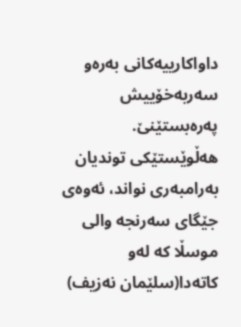داواکارییەکانی بەرەو سەربەخۆییش پەرەبستێنێ. هەڵوێستێکی توندیان بەرامبەری نواند، ئەوەی جێگای سەرنجە والی موسڵا کە لەو کاتەدا(سلێمان نەزیف)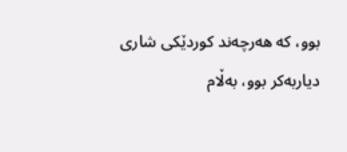بوو، کە هەرچەند کوردێکی شاری دیاربەکر بوو، بەڵام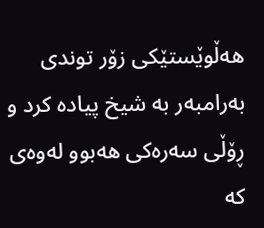هەڵوێستێکی زۆر توندی بەرامبەر بە شیخ پیادە کرد و ڕۆڵی سەرەکی هەبوو لەوەی کە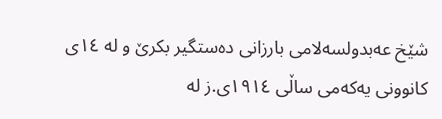شێخ عەبدولسەلامی بارزانی دەستگیر بکرێ و لە ١٤ی کانوونی یەکەمی ساڵی ١٩١٤ی.ز لە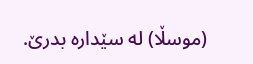(موسڵا) لە سێدارە بدرێ.